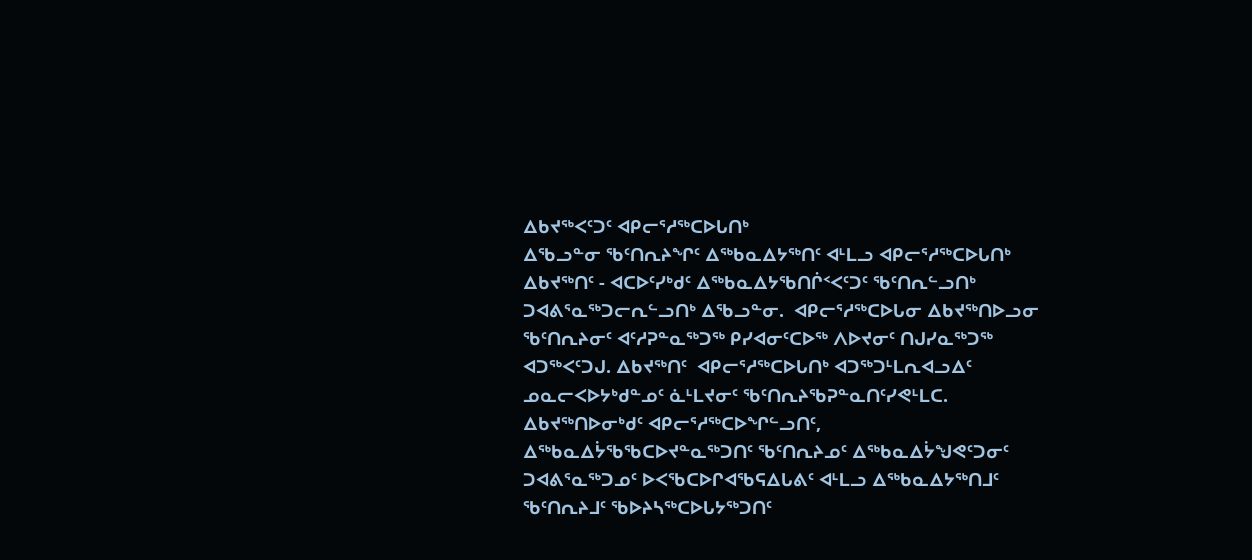ᐃᑲᔪᖅᐸᑦᑐᑦ ᐊᑭᓕᕐᓱᖅᑕᐅᒐᑎᒃ
ᐃᖃᓗᓐᓂ ᖃᑦᑎᕆᔨᖏᑦ ᐃᖅᑲᓇᐃᔭᖅᑎᑦ ᐊᒻᒪᓗ ᐊᑭᓕᕐᓱᖅᑕᐅᒐᑎᒃ ᐃᑲᔪᖅᑎᑦ - ᐊᑕᐅᑦᓯᒃᑯᑦ ᐃᖅᑲᓇᐃᔭᖃᑎᒌᑉᐸᑦᑐᑦ ᖃᑦᑎᕆᓪᓗᑎᒃ ᑐᐊᕕᕐᓇᖅᑐᓕᕆᓪᓗᑎᒃ ᐃᖃᓗᓐᓂ.  ᐊᑭᓕᕐᓱᖅᑕᐅᒐᓂ ᐃᑲᔪᖅᑎᐅᓗᓂ ᖃᑦᑎᕆᔨᓂᑦ ᐊᑦᓱᕈᓐᓇᖅᑐᖅ ᑭᓯᐊᓂᑦᑕᐅᖅ ᐱᐅᔪᓂᑦ ᑎᒍᓯᓇᖅᑐᖅ ᐊᑐᖅᐸᑦᑐᒍ. ᐃᑲᔪᖅᑎᑦ  ᐊᑭᓕᕐᓱᖅᑕᐅᒐᑎᒃ ᐊᑐᖅᑐᒻᒪᕆᐊᓗᐃᑦ ᓄᓇᓕᐸᐅᔭᒃᑯᓐᓄᑦ ᓈᒻᒪᔪᓂᑦ ᖃᑦᑎᕆᔨᖃᕈᓐᓇᑎᑦᓯᕙᒻᒪᑕ.
ᐃᑲᔪᖅᑎᐅᓂᒃᑯᑦ ᐊᑭᓕᕐᓱᖅᑕᐅᖏᓪᓗᑎᑦ, ᐃᖅᑲᓇᐃᔮᖃᖃᑕᐅᔪᓐᓇᖅᑐᑎᑦ ᖃᑦᑎᕆᔨᓄᑦ ᐃᖅᑲᓇᐃᔮᖑᕙᑦᑐᓂᑦ ᑐᐊᕕᕐᓇᖅᑐᓄᑦ ᐅᐸᖃᑕᐅᒋᐊᖃᕋᐃᒐᕕᑦ ᐊᒻᒪᓗ ᐃᖅᑲᓇᐃᔭᖅᑎᒧᑦ ᖃᑦᑎᕆᔨᒧᑦ ᖃᐅᔨᓴᖅᑕᐅᒐᔭᖅᑐᑎᑦ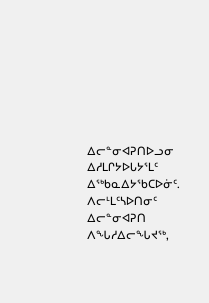ᐃᓕᓐᓂᐊᕈᑎᐅᓗᓂ ᐃᓱᒪᒋᔭᐅᒐᔭᕐᒪᑦ ᐃᖅᑲᓇᐃᔭᖃᑕᐅᓃᑦ.  ᐱᓕᒻᒪᑦᓴᐅᑎᓂᑦ ᐃᓕᓐᓂᐊᕈᑎ ᐱᖓᓱᐃᓕᖓᔪᖅ,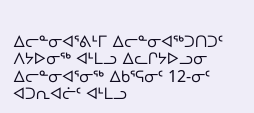ᐃᓕᓐᓂᐊᕐᕕᒻᒥ ᐃᓕᓐᓂᐊᖅᑐᑎᑐᑦ ᐱᔭᐅᓂᖅ ᐊᒻᒪᓗ ᐃᓚᒋᔭᐅᓗᓂ ᐃᓕᓐᓂᐊᕐᓂᖅ ᐃᑲᕐᕋᓂᑦ 12-ᓂᑦ ᐊᑐᕆᐊᓖᑦ ᐊᒻᒪᓗ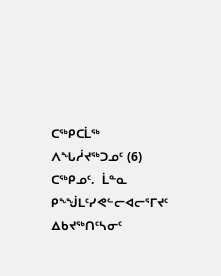ᑕᖅᑭᑕᒫᖅ ᐱᖓᓲᔪᖅᑐᓄᑦ (6) ᑕᖅᑭᓄᑦ.  ᒫᓐᓇ ᑭᖕᖒᒪᑦᓯᕙᓪᓕᐊᓕᕐᒥᔪᑦ ᐃᑲᔪᖅᑎᑦᓴᓂᑦ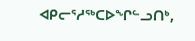ᐊᑭᓕᕐᓱᖅᑕᐅᖏᓪᓗᑎᒃ,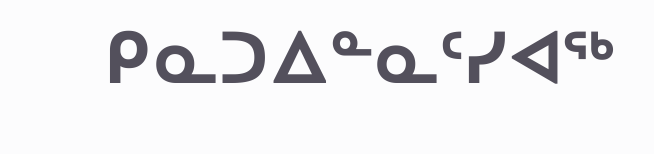ᑭᓇᑐᐃᓐᓇᑦᓯᐊᖅ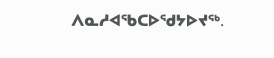ᐱᓇᓱᐊᖃᑕᐅᖁᔭᐅᔪᖅ.